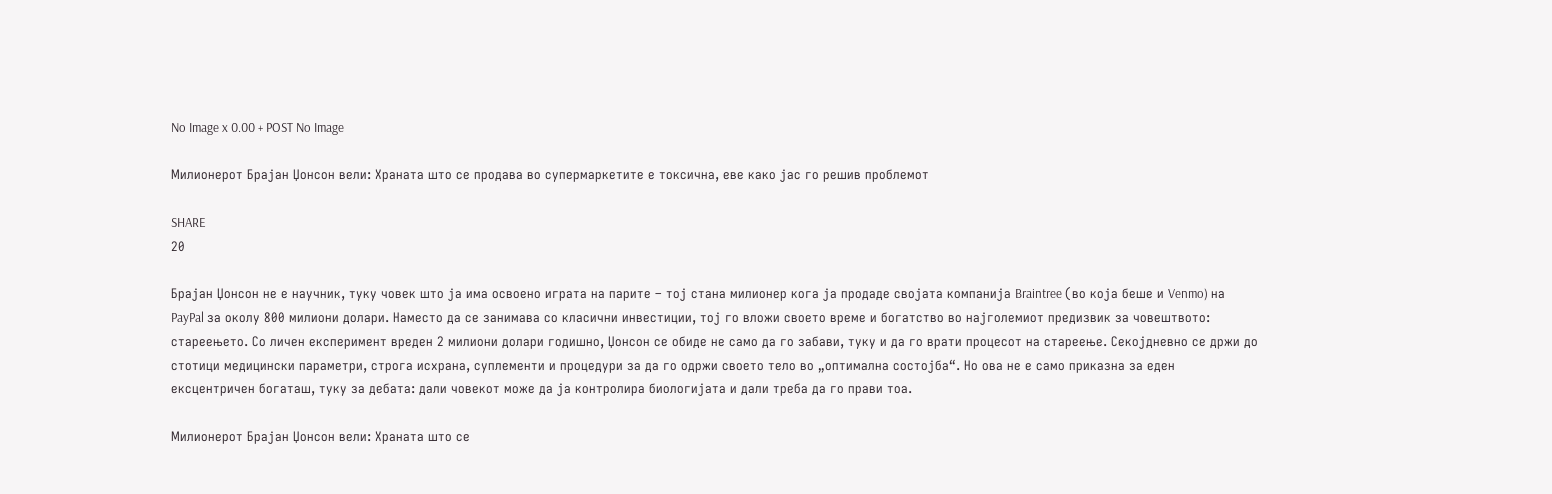No Image x 0.00 + POST No Image

Милионерот Брајан Џонсон вели: Храната што се продава во супермаркетите е токсична, еве како јас го решив проблемот

SHARE
20

Брајан Џонсон не е научник, туку човек што ја има освоено играта на парите – тој стана милионер кога ја продаде својата компанија Braintree (во која беше и Venmo) на PayPal за околу 800 милиони долари. Наместо да се занимава со класични инвестиции, тој го вложи своето време и богатство во најголемиот предизвик за човештвото: стареењето. Со личен експеримент вреден 2 милиони долари годишно, Џонсон се обиде не само да го забави, туку и да го врати процесот на стареење. Секојдневно се држи до стотици медицински параметри, строга исхрана, суплементи и процедури за да го одржи своето тело во „оптимална состојба“. Но ова не е само приказна за еден ексцентричен богаташ, туку за дебата: дали човекот може да ја контролира биологијата и дали треба да го прави тоа.

Милионерот Брајан Џонсон вели: Храната што се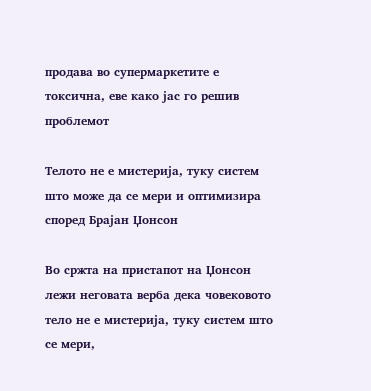продава во супермаркетите е токсична, еве како јас го решив проблемот

Телото не е мистерија, туку систем што може да се мери и оптимизира според Брајан Џонсон

Во сржта на пристапот на Џонсон лежи неговата верба дека човековото тело не е мистерија, туку систем што се мери,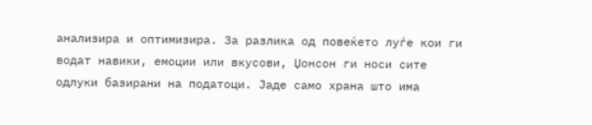анализира и оптимизира. За разлика од повеќето луѓе кои ги водат навики, емоции или вкусови, Џонсон ги носи сите одлуки базирани на податоци. Јаде само храна што има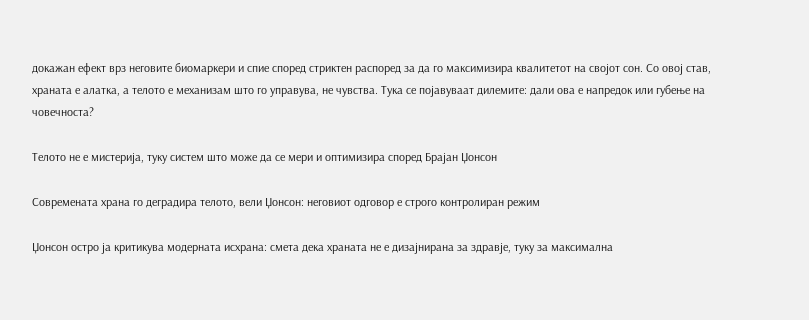докажан ефект врз неговите биомаркери и спие според стриктен распоред за да го максимизира квалитетот на својот сон. Со овој став, храната е алатка, а телото е механизам што го управува, не чувства. Тука се појавуваат дилемите: дали ова е напредок или губење на човечноста?

Телото не е мистерија, туку систем што може да се мери и оптимизира според Брајан Џонсон

Современата храна го деградира телото, вели Џонсон: неговиот одговор е строго контролиран режим

Џонсон остро ја критикува модерната исхрана: смета дека храната не е дизајнирана за здравје, туку за максимална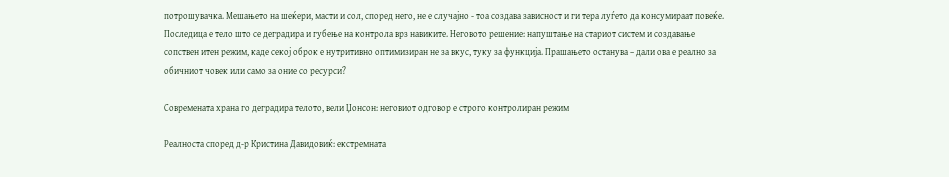потрошувачка. Мешањето на шеќери, масти и сол, според него, не е случајно - тоа создава зависност и ги тера луѓето да консумираат повеќе. Последица е тело што се деградира и губење на контрола врз навиките. Неговото решение: напуштање на стариот систем и создавање сопствен итен режим, каде секој оброк е нутритивно оптимизиран не за вкус, туку за функција. Прашањето останува – дали ова е реално за обичниот човек или само за оние со ресурси?

Современата храна го деградира телото, вели Џонсон: неговиот одговор е строго контролиран режим

Реалноста според д-р Кристина Давидовиќ: екстремната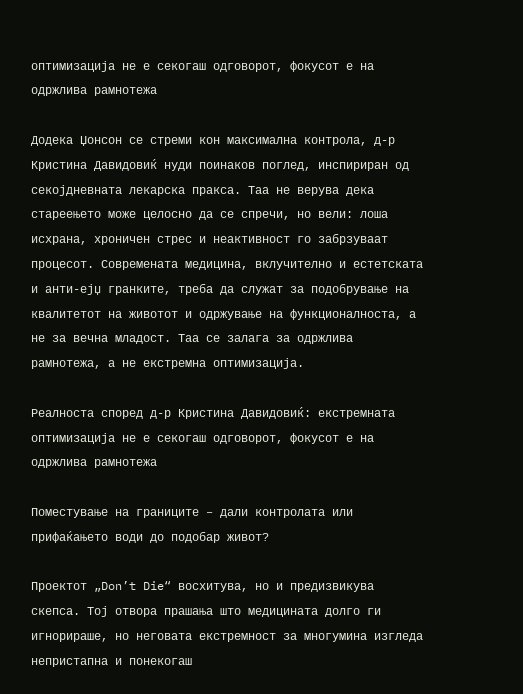оптимизација не е секогаш одговорот, фокусот е на одржлива рамнотежа

Додека Џонсон се стреми кон максимална контрола, д-р Кристина Давидовиќ нуди поинаков поглед, инспириран од секојдневната лекарска пракса. Таа не верува дека стареењето може целосно да се спречи, но вели: лоша исхрана, хроничен стрес и неактивност го забрзуваат процесот. Современата медицина, вклучително и естетската и анти-ејџ гранките, треба да служат за подобрување на квалитетот на животот и одржување на функционалноста, а не за вечна младост. Таа се залага за одржлива рамнотежа, а не екстремна оптимизација.

Реалноста според д-р Кристина Давидовиќ: екстремната оптимизација не е секогаш одговорот, фокусот е на одржлива рамнотежа

Поместување на границите – дали контролата или прифаќањето води до подобар живот?

Проектот „Don’t Die“ восхитува, но и предизвикува скепса. Тој отвора прашања што медицината долго ги игнорираше, но неговата екстремност за многумина изгледа непристапна и понекогаш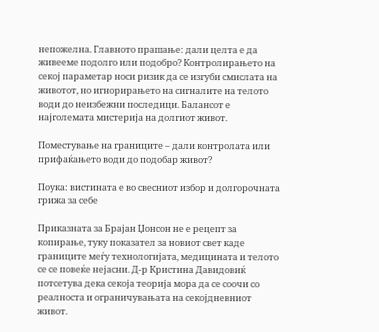непожелна. Главното прашање: дали целта е да живееме подолго или подобро? Контролирањето на секој параметар носи ризик да се изгуби смислата на животот, но игнорирањето на сигналите на телото води до неизбежни последици. Балансот е најголемата мистерија на долгиот живот.

Поместување на границите – дали контролата или прифаќањето води до подобар живот?

Поука: вистината е во свесниот избор и долгорочната грижа за себе

Приказната за Брајан Џонсон не е рецепт за копирање, туку показател за новиот свет каде границите меѓу технологијата, медицината и телото се се повеќе нејасни. Д-р Кристина Давидовиќ потсетува дека секоја теорија мора да се соочи со реалноста и ограничувањата на секојдневниот живот.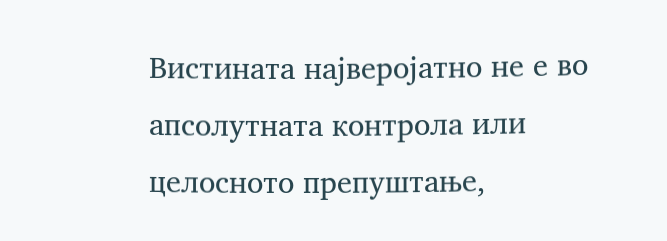Вистината најверојатно не е во апсолутната контрола или целосното препуштање,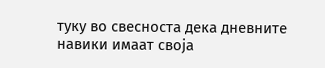туку во свесноста дека дневните навики имаат своја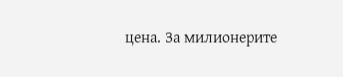цена. За милионерите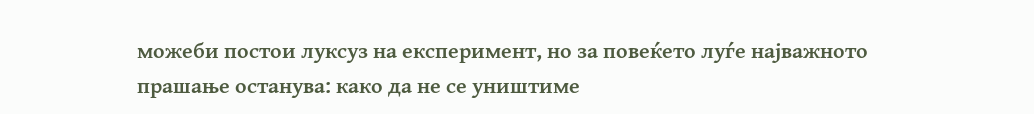можеби постои луксуз на експеримент, но за повеќето луѓе најважното прашање останува: како да не се уништиме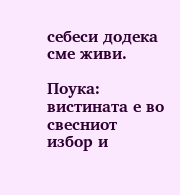себеси додека сме живи.

Поука: вистината е во свесниот избор и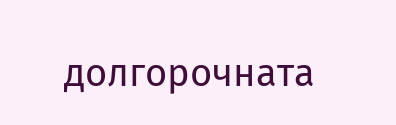долгорочната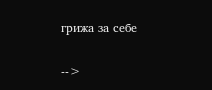грижа за себе

-->